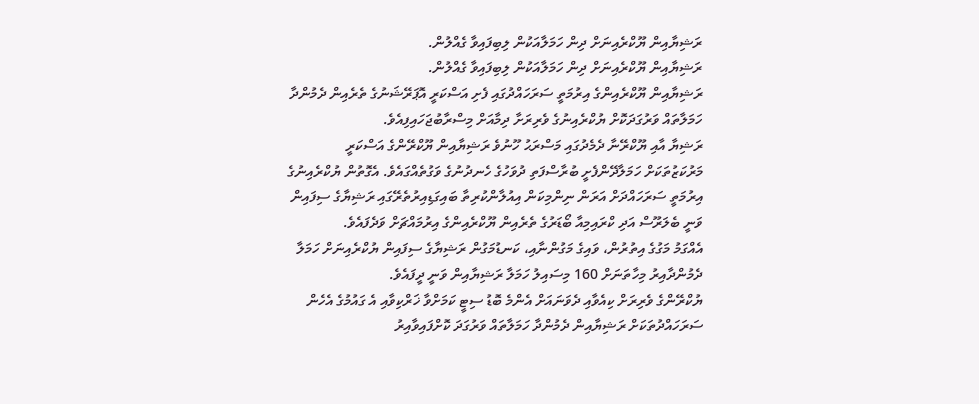ރަޝިޔާއިން ޔޫކްރެއިނަށް ދިން ހަމަލާއަކުން ލިބިފައިވާ ގެއްލުން.
ރަޝިޔާއިން ޔޫކްރެއިނަށް ދިން ހަމަލާއަކުން ލިބިފައިވާ ގެއްލުން.
ރަޝިޔާއިން ޔޫކްރެއިންގެ އިރުމަތީ ސަރަހައްދުގައި ފެށި އަސްކަރީ އޮޕަރޭޝަނުގެ ތެރެއިން ދެމުންދާ ހަމަލާތައް ވަރުގަދަކޮށް ޔުކްރެއިނުގެ ވެރިރަށާ ދިމާއަށް މިސްރާބުޖަހައިފިއެވެ.
ރަޝިޔާ އާއި ޔޫކްރޭނާ ދެމެދުގައި މަސްރަޙު ހޫނުވެ ރަޝިޔާއިން ޔޫކްރޭންގެ އަސްކަރީ މަރުކަޒުތަކަށް ހަމަލާދޭންފެށީ ބުރާސްފަތި ދުވަހުގެ ހެނދުނުގެ ވަގުތެއްގައެވެ. އެގޮތުން ޔުކްރެއިނުގެ އިރުމަތީ ސަރަހައްދަށް އަރަން ނިންމިކަން އިއުލާންކުރިތާ ބައިގަޑިއިރުތެރޭގައި ރަޝިޔާގެ ސިފައިން ވަނީ ބެލަރޫސް އަދި ކްރައިމިއާ ބޯޑަރުގެ ތެރެއިން ޔޫކްރެއިންގެ އިރުމައްޗަށް ވަދެފައެވެ.
އެއްގަމު މަގުގެ އިތުރުން، ވައިގެ މަގުންނާއި، ކަނޑުމަގުން ރަޝިޔާގެ ސިފައިން ޔުކްރެއިނަށް ހަމަލާ ދެމުންދާއިރު މިހާތަނަށް 160 މިސައިލު ހަމަލާ ރަޝިޔާއިން ވަނީ ދީފައެވެ.
ޔުކްރޭންގެ ވެރިރަށް ކިއެވާއި ދެވަނައަށް އެންމެ ބޮޑު ސިޓީ ކަމަށްވާ ޚަރްކިވާއި އެ ގައުމުގެ އެހެން ސަރަހައްދުތަކަށް ރަޝިޔާއިން ދެމުންދާ ހަމަލާތައް ވަރުގަދަ ކޮށްފައިވާއިރު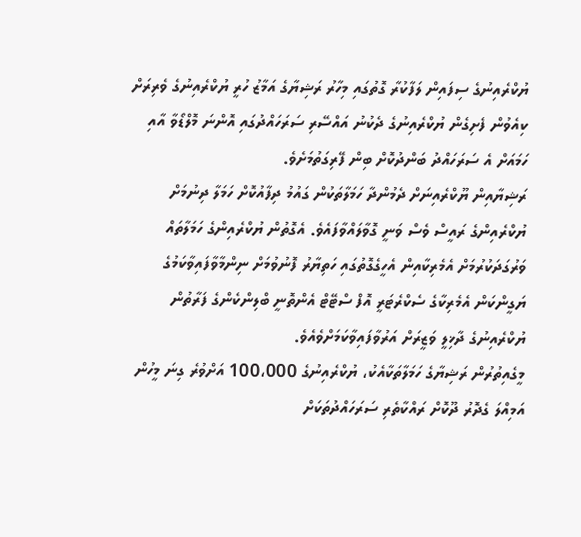ޔުކްރެއިނުގެ ސިފައިން ލަފާކުރާ ގޮތުގައި މިހާރު ރަޝިޔާގެ އަމާޒު ހުރީ ޔުކްރެއިނުގެ ވެރިރަށް ކިއެވުން ފެށިގެން ޔުކްރެއިނުގެ ދެކުނު އައްސޭރި ސަރަހައްދުގައި އޮންނަ މޮލްޑޯވާ އާއި ހަމައަށް އެ ސަރަހައްދު ބަންދުކޮށް ބިން ފޭރިގަތުމަށެވެ.
ރަޝިޔާއިން ޔޫކްރެއިނަށް ދެމުންދާ ހަމަލާތަކުން ގައުމު ދިފާއުކޮށް ހަމަލާ ދިނުމަށް ޔުކްރެއިންގެ ރައީސް ވެސް ވަނީ ގޮވާލައްވާފައެވެ. އެގޮތުން ޔުކްރެއިންގެ ހަމަލާތައް ވަރުގަދަކުރުމަށް އެމެރިކާއިން އެހީގެގޮތުގައި ހަތިޔާރު ފޮނުވުމަށް ނިންމާވާފައިވާކަމުގެ ޔަގީންކަން އެމެރިކާގެ ސެކްރެޓަރީ އޮފް ސްޓޭޓް އެންތޮނީ ބްލިންކެންގެ ފަރާތުން ޔުކްރެއިނުގެ ދާޚިލީ ވަޒީރަށް އަރުވާފައިވާކަމަށްވެއެވެ.
މީގެއިތުރުން ރަޝިޔާގެ ހަމަލާތަކާއެކު، ޔުކްރެއިނުގެ 100،000 އަށްވުރެ ގިނަ މީހުން އަމިއްލަ ގެދޮރު ދޫކޮށް ރައްކާތެރި ސަރަހައްދުތަކަށް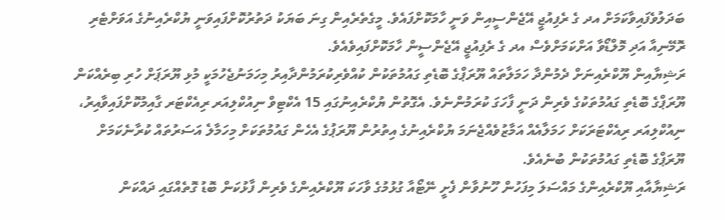ބަދަލުވެފައިވާކަމަށް އދ ގެ ރެފިއުޖީ އޭޖެންސީއިން ވަނީ ހާމަކޮށްފައެވެ. މީގެތެރެއިން ގިނަ ބަޔަކު ދަތުރުކޮށްފައިވަނީ ޔުކްރެއިނުގެ އަވަށްޓެރި ރޮމޭނިއާ އަދި މޮލްޑޯވާ އަށްކަމަށްވެސް އދ ގެ ރެފިއުޖީ އޭޖެންސީން ހާމަކޮށްފައިވެއެވެ.
ރަޝިޔާއިން ޔޫކްރެއިނަށް ދެމުންދާ ހަމަލާތައް ޔޫރަޕްގެ ބޮޑެތި ގައުމުތަކުން ކުއްވެރިކުރަމުންދާއިރު މިހަމަނުޖެހުމަކީ މުޅި ޔޫރަޕަށް ހުރި ބިރެއްކަން ޔޫރަޕްގެ ބޮޑެތި ގައުމުތަކުގެ ވެރިން ދަނީ ފާހަގަ ކުރަމުންނެވެ. އެގޮތުން ޔުކްރެއިނުގައި 15 އެކްޓިވް ނިއުކްލިއަރ ރިއެކްޓަރ ގާއިމުކޮށްފައިވާއިރު، ނިއުކްލިއަރ ރިއެކްޓަރަކަށް ހަމަލާއެއް އަމާޒުވެއްޖެނަމަ ޔުކްރެއިނުގެ އިތުރުން ޔޫރަޕުގެ އެހެން ގައުމުތަކަށް މިހަމާލެ އަސަރުތައް ކުރާނެކަމަށް ޔޫރަޕްގެ ބޮޑެތި ގައުމުތަކުން ބުނެއެވެ.
ރަޝިޔާއާއި ޔޫކްރެއިންގެ މައްސަލަ މިފަހުން ހޫނުވާން ފެށީ ނޭޓޯއާ ގުޅުމުގެ ވާހަކަ ޔޫކްރެއިންގެ ވެރިން ފާޅުކަން ބޮޑު ގޮތެއްގައި ދައްކަން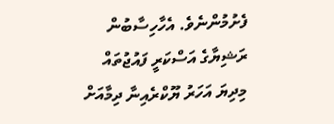ފެށުމުންނެވެ. އެހާހިސާބުން ރަޝިޔާގެ އަސްކަރީ ފައުޖުތައް މިދިޔަ އަހަރު ޔޫކްރެއިނާ ދިމާއަށް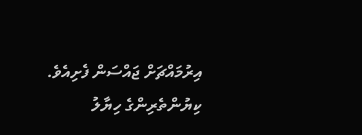އިރުމައްޗަށް ޖައްސަން ފެށިއެވެ.
ކިޔުންތެރިންގެ ހިޔާލު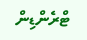ޓްރެންޑިން